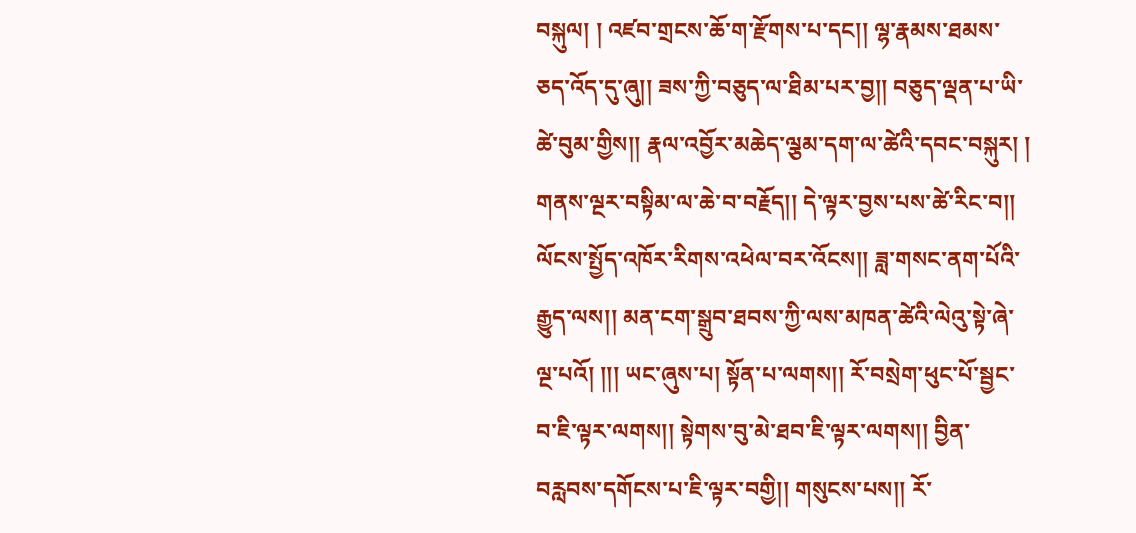བསྐུལ། ། འཛབ་གྲངས་ཆོ་ག་རྫོགས་པ་དང།། ལྷ་རྣམས་ཐམས་ཅད་འོད་དུ་ཞུ།། ཟས་ཀྱི་བཅུད་ལ་ཐིམ་པར་བྱ།། བཅུད་ལྡན་པ་ཡི་ཚེ་བུམ་གྱིས།། རྣལ་འབྱོར་མཆེད་ལྕམ་དག་ལ་ཚེའི་དབང་བསྐུར། ། གནས་ལྔར་བསྟིམ་ལ་ཆེ་བ་བརྗོད།། དེ་ལྟར་བྱས་པས་ཚེ་རིང་བ།། ལོངས་སྤྱོད་འཁོར་རིགས་འཕེལ་བར་འོངས།། ཟླ་གསང་ནག་པོའི་རྒྱུད་ལས།། མན་ངག་སྒྲུབ་ཐབས་ཀྱི་ལས་མཁན་ཚེའི་ལེའུ་སྟེ་ཞེ་ལྔ་པའོ། །།། ཡང་ཞུས་པ། སྟོན་པ་ལགས།། རོ་བསྲེག་ཕུང་པོ་སྦྱང་བ་ཇི་ལྟར་ལགས།། སྟེགས་བུ་མེ་ཐབ་ཇི་ལྟར་ལགས།། བྱིན་བརླབས་དགོངས་པ་ཇི་ལྟར་བགྱི།། གསུངས་པས།། རོ་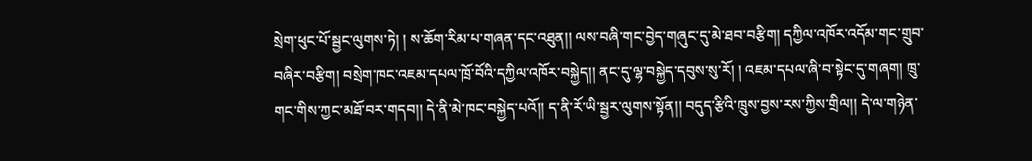སྲེག་ཕུང་པོ་སྦྱང་ལུགས་ཏེ། ། ས་ཆོག་རིམ་པ་གཞན་དང་འཐུན།། ལས་བཞི་གང་བྱེད་གཞུང་དུ་མེ་ཐབ་བརྩིག། དཀྱིལ་འཁོར་འདོམ་གང་གྲུབ་བཞིར་བརྩིག། བསྲེག་ཁང་འཇམ་དཔལ་ཁྲོ་བོའི་དཀྱིལ་འཁོར་བསྐྱེད།། ནང་དུ་ལྷ་བསྐྱེད་དབུས་སུ་རོ། ། འཇམ་དཔལ་ཞི་བ་སྟེང་དུ་གཞག། ཁྲུ་གང་གིས་ཀྱང་མཐོ་བར་གདབ།། དེ་ནི་མེ་ཁང་བསྐྱེད་པའོ།། ད་ནི་རོ་ཡི་སྦྱར་ལུགས་སྟོན།། བདུད་རྩིའི་ཁྲུས་བྱས་རས་ཀྱིས་གྲིལ།། དེ་ལ་གཉེན་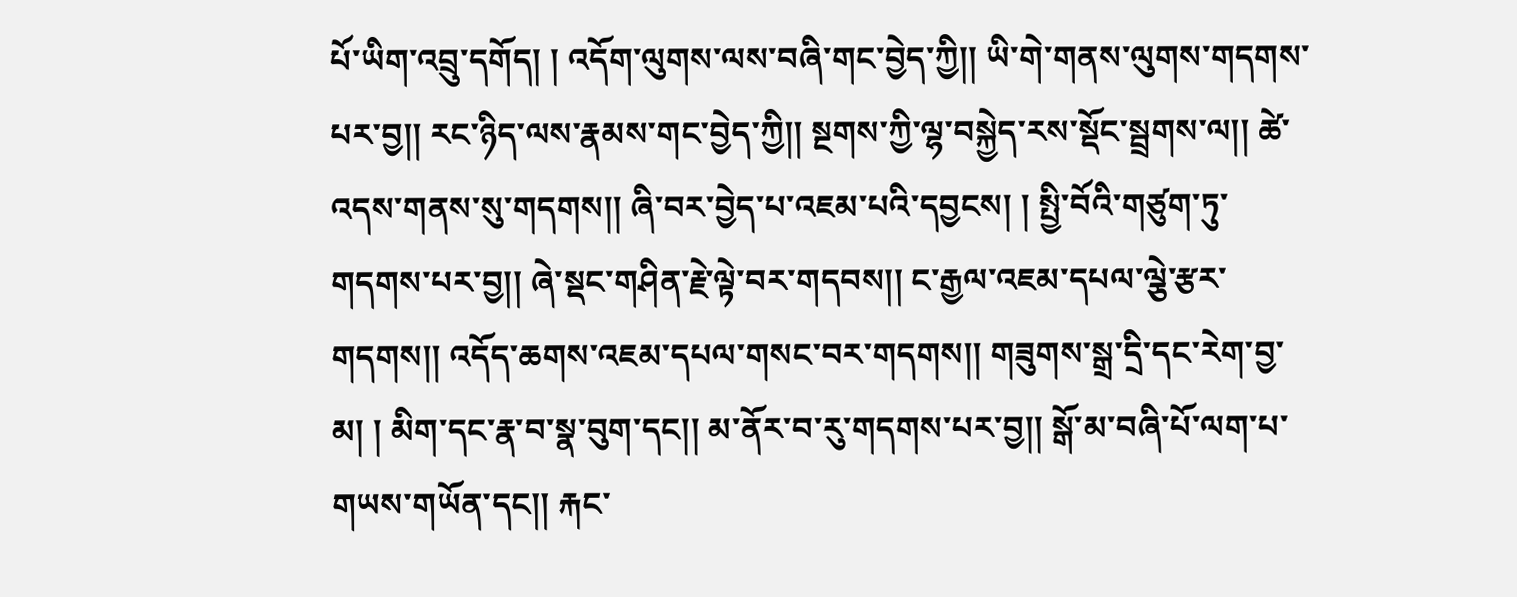པོ་ཡིག་འབྲུ་དགོད། ། འདོག་ལུགས་ལས་བཞི་གང་བྱེད་ཀྱི།། ཡི་གེ་གནས་ལུགས་གདགས་པར་བྱ།། རང་ཉིད་ལས་རྣམས་གང་བྱེད་ཀྱི།། སྔགས་ཀྱི་ལྷ་བསྐྱེད་རས་སྡོང་སྦྲགས་ལ།། ཚེ་འདས་གནས་སུ་གདགས།། ཞི་བར་བྱེད་པ་འཇམ་པའི་དབྱངས། ། སྤྱི་བོའི་གཙུག་ཏུ་གདགས་པར་བྱ།། ཞེ་སྡང་གཤིན་རྗེ་ལྟེ་བར་གདབས།། ང་རྒྱལ་འཇམ་དཔལ་ལྕེ་རྩར་གདགས།། འདོད་ཆགས་འཇམ་དཔལ་གསང་བར་གདགས།། གཟུགས་སྒྲ་དྲི་དང་རེག་བྱ་མ། ། མིག་དང་རྣ་བ་སྣ་བུག་དང།། མ་ནོར་བ་རུ་གདགས་པར་བྱ།། སྒོ་མ་བཞི་པོ་ལག་པ་གཡས་གཡོན་དང།། རྐང་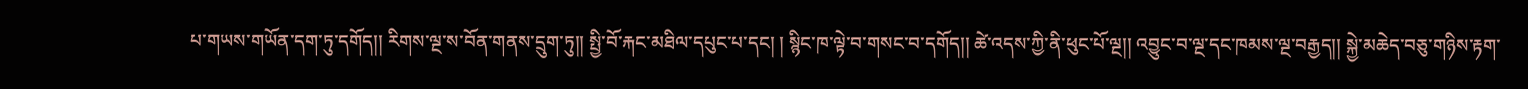པ་གཡས་གཡོན་དག་ཏུ་དགོད།། རིགས་ལྔ་ས་བོན་གནས་དྲུག་ཏུ།། སྤྱི་བོ་རྐང་མཐིལ་དཔུང་པ་དང། ། སྙིང་ཁ་ལྟེ་བ་གསང་བ་དགོད།། ཚེ་འདས་ཀྱི་ནི་ཕུང་པོ་ལྔ།། འབྱུང་བ་ལྔ་དང་ཁམས་ལྔ་བརྒྱད།། སྐྱེ་མཆེད་བཅུ་གཉིས་རྟག་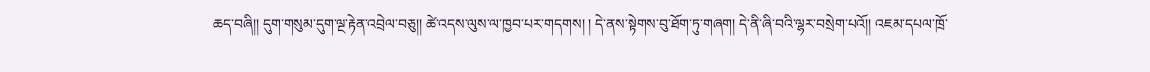ཆད་བཞི།། དུག་གསུམ་དུག་ལྔ་རྟེན་འབྲེལ་བཅུ།། ཚེ་འདས་ལུས་ལ་ཁྱབ་པར་གདགས། ། དེ་ནས་སྟེགས་བུ་ཐོག་ཏུ་གཞག། དེ་ནི་ཞི་བའི་ལྷར་བསྲེག་པའོ།། འཇམ་དཔལ་ཁྲོ་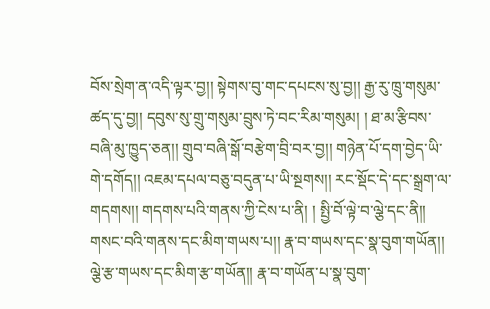བོས་སྲེག་ན་འདི་ལྟར་བྱ།། སྟེགས་བུ་གང་དཔངས་སུ་བྱ།། རྒྱ་རུ་ཁྲུ་གསུམ་ཚད་དུ་བྱ།། དབུས་སུ་གྲུ་གསུམ་བྲུས་ཏེ་བང་རིམ་གསུམ། ། ཐ་མ་རྩིབས་བཞི་མུ་ཁྱུད་ཅན།། གྲུབ་བཞི་སྒོ་བརྩེག་བྲི་བར་བྱ།། གཉེན་པོ་དག་བྱེད་ཡི་གེ་དགོད།། འཇམ་དཔལ་བཅུ་བདུན་པ་ཡི་སྔགས།། རང་སྡོང་དེ་དང་སྒྲག་ལ་གདགས།། གདགས་པའི་གནས་ཀྱི་ངེས་པ་ནི། ། སྤྱི་བོ་ལྟེ་བ་ལྕེ་དང་ནི།། གསང་བའི་གནས་དང་མིག་གཡས་པ།། རྣ་བ་གཡས་དང་སྣ་བུག་གཡོན།། ལྕེ་རྩ་གཡས་དང་མིག་རྩ་གཡོན།། རྣ་བ་གཡོན་པ་སྣ་བུག་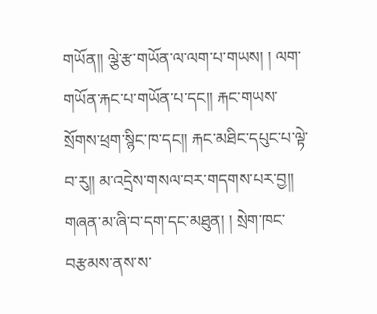གཡོན།། ལྕེ་རྩ་གཡོན་ལ་ལག་པ་གཡས། ། ལག་གཡོན་རྐང་པ་གཡོན་པ་དང།། རྐང་གཡས་སྲོགས་ཕྲག་སྙིང་ཁ་དང།། རྐང་མཐིང་དཔུང་པ་ལྟེ་བ་རུ།། མ་འདྲེས་གསལ་བར་གདགས་པར་བྱ།། གཞན་མ་ཞི་བ་དག་དང་མཐུན། ། སྲེག་ཁང་བརྩམས་ནས་ས་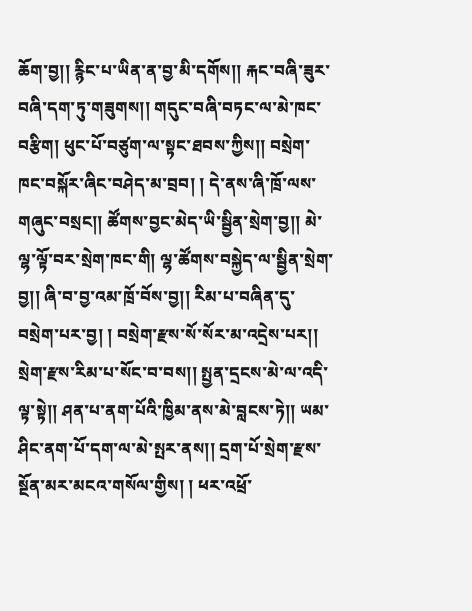ཆོག་བྱ།། རྙིང་པ་ཡིན་ན་བྱ་མི་དགོས།། རྐང་བཞི་ཟུར་བཞི་དག་ཏུ་གཟུགས།། གདུང་བཞི་བཏང་ལ་མེ་ཁང་བརྩིག། ཕུང་པོ་བཙུག་ལ་སྟང་ཐབས་ཀྱིས།། བསྲེག་ཁང་བསྐོར་ཞིང་བཤེད་མ་བྲབ། ། དེ་ནས་ཞི་ཁྲོ་ལས་གཞུང་བསྲང།། ཚོགས་བྱང་མེད་ཡི་སྦྱིན་སྲེག་བྱ།། མེ་ལྷ་ལྟོ་བར་སྲེག་ཁང་གི། ལྷ་ཚོགས་བསྐྱེད་ལ་སྦྱིན་སྲེག་བྱ།། ཞི་བ་བྱ་འམ་ཁྲོ་བོས་བྱ།། རིམ་པ་བཞིན་དུ་བསྲེག་པར་བྱ། ། བསྲེག་རྫས་སོ་སོར་མ་འདྲེས་པར།། སྲེག་རྫས་རིམ་པ་སོང་བ་བས།། སྤྱན་དྲངས་མེ་ལ་འདི་ལྟ་སྟེ།། ཤན་པ་ནག་པོའི་ཁྱིམ་ནས་མེ་བླངས་ཏེ།། ཡམ་ཤིང་ནག་པོ་དག་ལ་མེ་སྤར་ནས།། དྲག་པོ་སྲེག་རྫས་སྔོན་མར་མངའ་གསོལ་གྱིས། ། ཕར་འཕྲོ་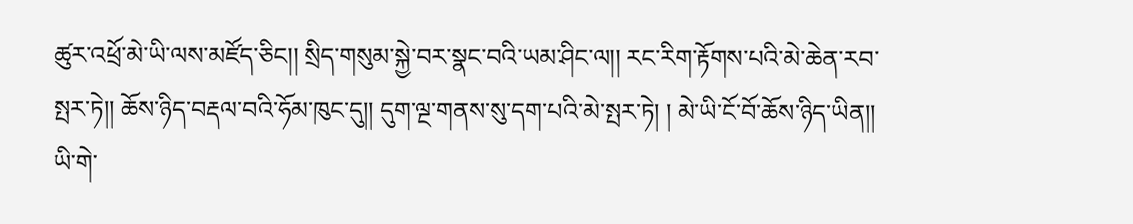ཚུར་འཕྲོ་མེ་ཡི་ལས་མཛོད་ཅིང།། སྲིད་གསུམ་སྐྱེ་བར་སྣང་བའི་ཡམ་ཤིང་ལ།། རང་རིག་རྟོགས་པའི་མེ་ཆེན་རབ་སྤར་ཏེ།། ཆོས་ཉིད་བརྡལ་བའི་ཧོམ་ཁུང་དུ།། དུག་ལྔ་གནས་སུ་དག་པའི་མེ་སྤར་ཏེ། ། མེ་ཡི་ངོ་བོ་ཆོས་ཉིད་ཡིན།། ཡི་གེ་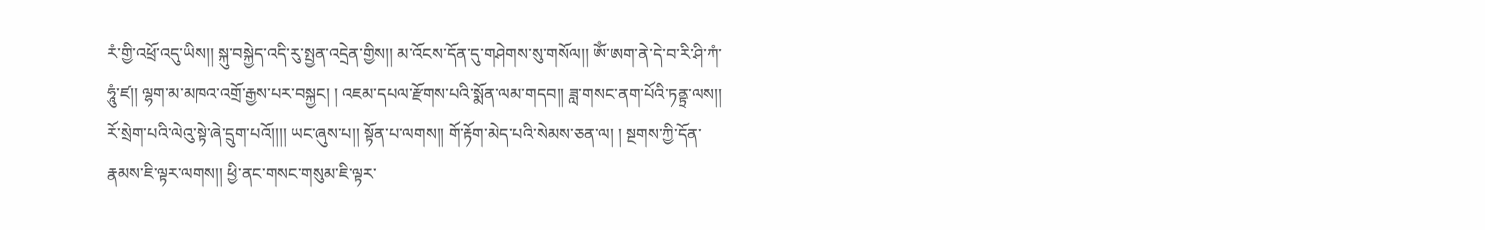རཾ་གྱི་འཕྲོ་འདུ་ཡིས།། སྐུ་བསྐྱེད་འདི་རུ་སྤྱན་འདྲེན་གྱིས།། མ་འོངས་དོན་དུ་གཤེགས་སུ་གསོལ།། ཨོཾ་ཨག་ནེ་དེ་བ་རི་ཤི་ཀཾ་ཧཱུཾ་ཛ།། ལྷག་མ་མཁའ་འགྲོ་རྒྱས་པར་བསྐྱང། ། འཇམ་དཔལ་རྫོགས་པའི་སྨོན་ལམ་གདབ།། ཟླ་གསང་ནག་པོའི་ཏནྟྲ་ལས།། རོ་སྲེག་པའི་ལེའུ་སྟེ་ཞེ་དྲུག་པའོ།།།། ཡང་ཞུས་པ།། སྟོན་པ་ལགས།། གོ་རྟོག་མེད་པའི་སེམས་ཅན་ལ། ། སྔགས་ཀྱི་དོན་རྣམས་ཇི་ལྟར་ལགས།། ཕྱི་ནང་གསང་གསུམ་ཇི་ལྟར་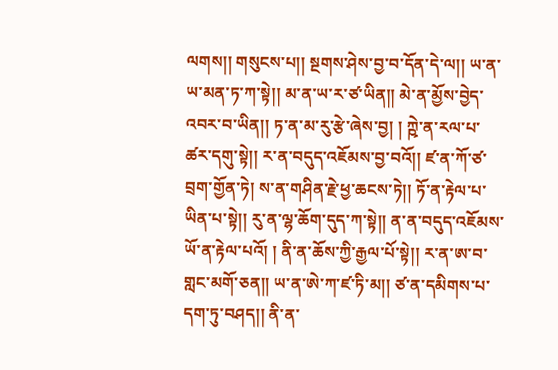ལགས།། གསུངས་པ།། སྔགས་ཤེས་བྱ་བ་དོན་དེ་ལ།། ཡ་ན་ཡ་མན་ཏ་ཀ་སྟེ།། མ་ན་ཡ་ར་ཙ་ཡིན།། མེ་ན་མྱོས་བྱེད་འབར་བ་ཡིན།། ཏ་ན་མ་རུ་རྩེ་ཞེས་བྱ། ། ཀྵེ་ན་རལ་པ་ཚར་དགུ་སྟེ།། ར་ན་བདུད་འཇོམས་བྱ་བའོ།། ཛ་ན་ཀོ་ཙ་བྲག་གྱོན་ཏེ། ས་ན་གཤིན་རྗེ་ཕྱ་ཆངས་ཏེ།། ཏོ་ན་རྟེལ་པ་ཡིན་པ་སྟེ།། རུ་ན་ལྷ་ཆོག་དུད་ཀ་སྟེ།། ན་ན་བདུད་འཇོམས་ཡོ་ན་རྟེལ་པའོ། ། ནི་ན་ཆོས་ཀྱི་རྒྱལ་པོ་སྟེ།། ར་ན་ཨ་བ་གླང་མགོ་ཅན།། ཡ་ན་ཨེ་ཀ་ཛ་ཏི་མ།། ཙ་ན་དམིགས་པ་དག་ཏུ་བཤད།། ནི་ན་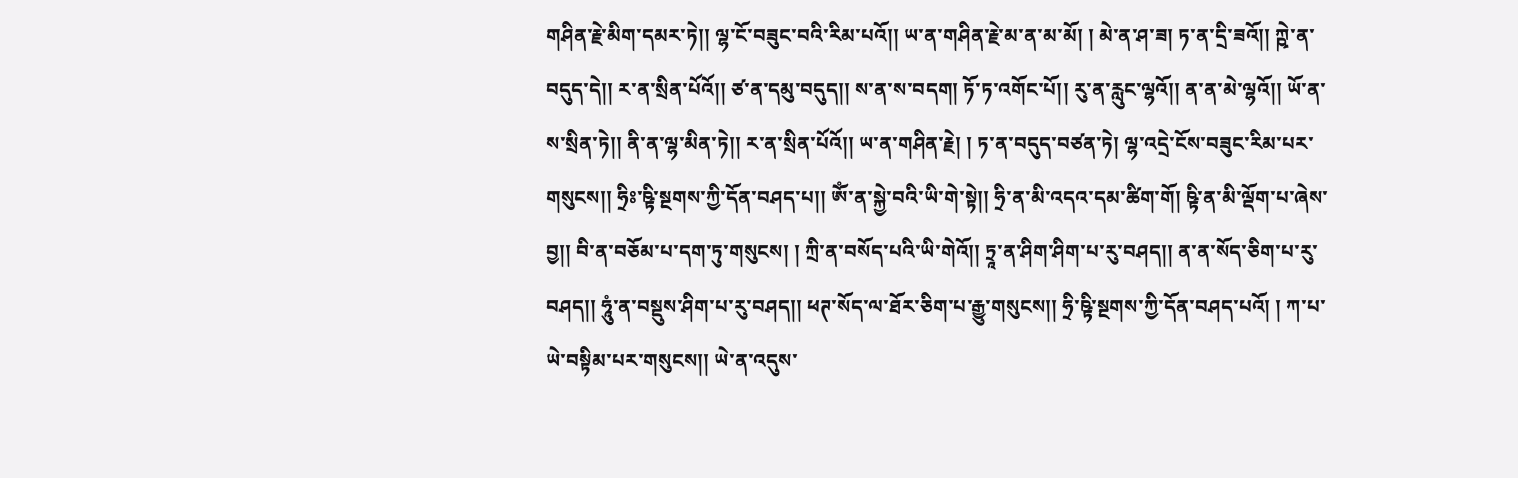གཤིན་རྗེ་མིག་དམར་ཏེ།། ལྷ་ངོ་བཟུང་བའི་རིམ་པའོ།། ཡ་ན་གཤིན་རྗེ་མ་ན་མ་མོ། ། མེ་ན་ཤ་ཟ། ཏ་ན་དྲི་ཟའོ།། ཀྵེ་ན་བདུད་དེ།། ར་ན་སྲིན་པོའོ།། ཙ་ན་དམུ་བདུད།། ས་ན་ས་བདག། ཏོ་ཏ་འགོང་པོ།། རུ་ན་རླུང་ལྷའོ།། ན་ན་མེ་ལྷའོ།། ཡོ་ན་ས་སྲིན་ཏེ།། ནི་ན་ལྷ་མིན་ཏེ།། ར་ན་སྲིན་པོའོ།། ཡ་ན་གཤིན་རྗེ། ། ཏ་ན་བདུད་བཙན་ཏེ། ལྷ་འདྲེ་ངོས་བཟུང་རིམ་པར་གསུངས།། ཧྲིཿ་ཥྟི་སྔགས་ཀྱི་དོན་བཤད་པ།། ཨོཾ་ན་སྐྱེ་བའི་ཡི་གེ་སྟེ།། ཧྲི་ན་མི་འདའ་དམ་ཚིག་གོ། ཥྟི་ན་མི་ལྡོག་པ་ཞེས་བྱ།། བི་ན་བཅོམ་པ་དག་ཏུ་གསུངས། ། ཀྲི་ན་བསོད་པའི་ཡི་གེའོ།། ཏྲཱ་ན་ཤིག་ཤིག་པ་རུ་བཤད།། ན་ན་སོད་ཅིག་པ་རུ་བཤད།། ཧཱུཾ་ན་བསྡུས་ཤིག་པ་རུ་བཤད།། ཕཊ་སོད་ལ་ཐོར་ཅིག་པ་རྒྱུ་གསུངས།། ཧྲི་ཥྟི་སྔགས་ཀྱི་དོན་བཤད་པའོ། ། ཀ་པ་ཡེ་བསྟིམ་པར་གསུངས།། ཡེ་ན་འདུས་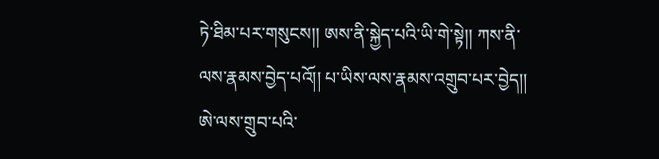ཏེ་ཐིམ་པར་གསུངས།། ཨས་ནི་སྐྱེད་པའི་ཡི་གེ་སྟེ།། ཀས་ནི་ལས་རྣམས་བྱེད་པའོ།། པ་ཡིས་ལས་རྣམས་འགྲུབ་པར་བྱེད།། ཨེ་ལས་གྲུབ་པའི་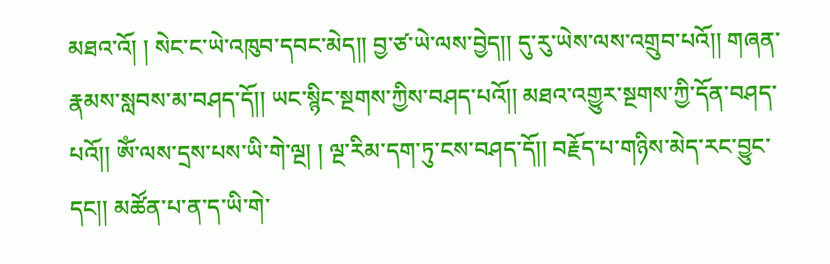མཐའ་འོ། ། སེང་ང་ཡེ་འཁུབ་དབང་མེད།། བྱ་ཙ་ཡེ་ལས་བྱེད།། དུ་རུ་ཡེས་ལས་འགྲུབ་པའོ།། གཞན་རྣམས་སླབས་མ་བཤད་དོ།། ཡང་སྙིང་སྔགས་ཀྱིས་བཤད་པའོ།། མཐའ་འགྱུར་སྔགས་ཀྱི་དོན་བཤད་པའོ།། ཨོཾ་ལས་དྲས་པས་ཡི་གེ་ལྔ། ། ལྔ་རིམ་དག་ཏུ་ངས་བཤད་དོ།། བརྗོད་པ་གཉིས་མེད་རང་བྱུང་དང།། མཚོན་པ་ན་ད་ཡི་གེ་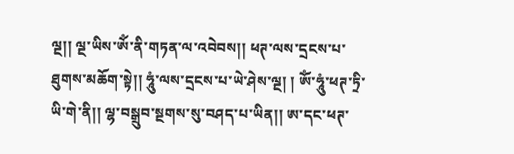ལྔ།། ལྔ་ཡིས་ཨོཾ་ནི་གཏན་ལ་འབེབས།། ཕཊ་ལས་དྲངས་པ་ཐུགས་མཆོག་སྟེ།། ཧཱུཾ་ལས་དྲངས་པ་ཡེ་ཤེས་ལྔ། ། ཨོཾ་ཧཱུཾ་ཕཊ་ཏྲི་ཡི་གེ་ནི།། ལྷ་བསྒྲུབ་སྔགས་སུ་བཤད་པ་ཡིན།། ཨ་དང་ཕཊ་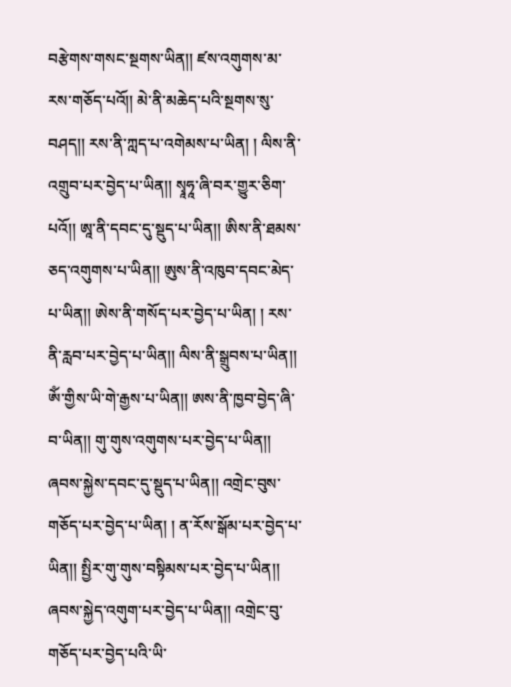བརྩེགས་གསང་སྔགས་ཡིན།། ཛས་འགུགས་མ་རས་གཅོད་པའོ།། མེ་ནི་མཆེད་པའི་སྔགས་སུ་བཤད།། རས་ནི་ཀླད་པ་འགེམས་པ་ཡིན། ། ལིས་ནི་འགྲུབ་པར་བྱེད་པ་ཡིན།། སྭཱཧཱ་ཞི་བར་གྱུར་ཅིག་པའོ།། ཨཱ་ནི་དབང་དུ་སྡུད་པ་ཡིན།། ཨིས་ནི་ཐམས་ཅད་འགུགས་པ་ཡིན།། ཨུས་ནི་འཁུབ་དབང་མེད་པ་ཡིན།། ཨེས་ནི་གསོད་པར་བྱེད་པ་ཡིན། ། རས་ནི་རླབ་པར་བྱེད་པ་ཡིན།། ལིས་ནི་སྒྲུབས་པ་ཡིན།། ཨོཾ་གྱིས་ཡི་གེ་རྒྱས་པ་ཡིན།། ཨས་ནི་ཁྱབ་བྱེད་ཞི་བ་ཡིན།། གུ་གུས་འགུགས་པར་བྱེད་པ་ཡིན།། ཞབས་སྐྱེས་དབང་དུ་སྡུད་པ་ཡིན།། འགྲེང་བུས་གཅོད་པར་བྱེད་པ་ཡིན། ། ན་རོས་སྒོམ་པར་བྱེད་པ་ཡིན།། སྤྱིར་གུ་གུས་བསྟིམས་པར་བྱེད་པ་ཡིན།། ཞབས་སྐྱེད་འགུག་པར་བྱེད་པ་ཡིན།། འགྲེང་བུ་གཅོད་པར་བྱེད་པའི་ཡི་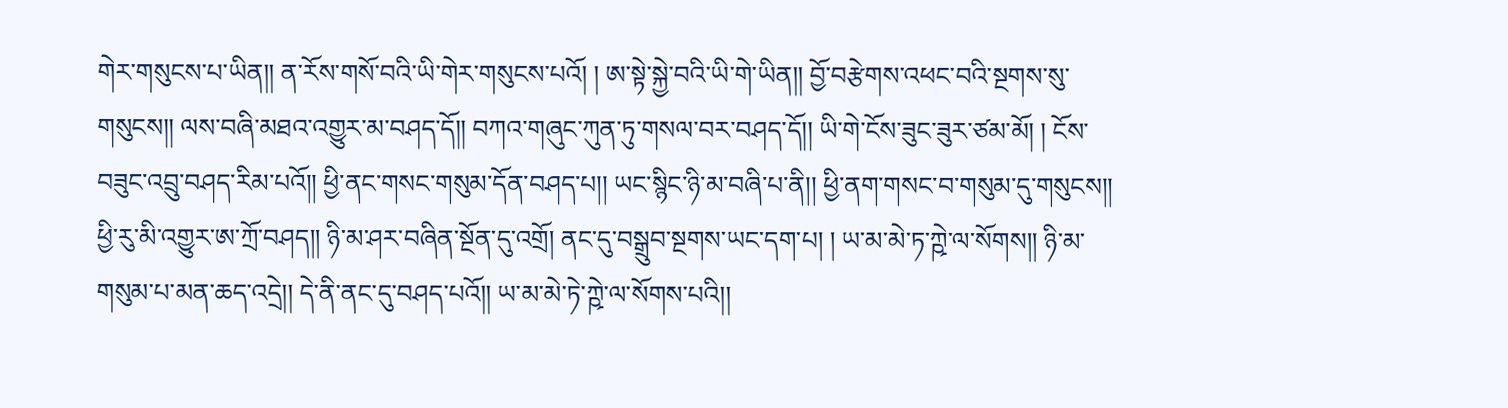གེར་གསུངས་པ་ཡིན།། ན་རོས་གསོ་བའི་ཡི་གེར་གསུངས་པའོ། ། ཨ་སྟེ་སྐྱེ་བའི་ཡི་གེ་ཡིན།། བྱོ་བརྩེགས་འཕང་བའི་སྔགས་སུ་གསུངས།། ལས་བཞི་མཐའ་འགྱུར་མ་བཤད་དོ།། བཀའ་གཞུང་ཀུན་ཏུ་གསལ་བར་བཤད་དོ།། ཡི་གེ་ངོས་ཟུང་ཟུར་ཙམ་མོ། ། ངོས་བཟུང་འབྲུ་བཤད་རིམ་པའོ།། ཕྱི་ནང་གསང་གསུམ་དོན་བཤད་པ།། ཡང་སྙིང་ཉི་མ་བཞི་པ་ནི།། ཕྱི་ནག་གསང་བ་གསུམ་དུ་གསུངས།། ཕྱི་རུ་མི་འགྱུར་ཨ་ཀྲོ་བཤད།། ཉི་མ་ཤར་བཞིན་སྔོན་དུ་འགྲོ། ནང་དུ་བསྒྲུབ་སྔགས་ཡང་དག་པ། ། ཡ་མ་མེ་ཏ་ཀྵེ་ལ་སོགས།། ཉི་མ་གསུམ་པ་མན་ཆད་འདྲེ།། དེ་ནི་ནང་དུ་བཤད་པའོ།། ཡ་མ་མེ་ཏེ་ཀྵེ་ལ་སོགས་པའི།།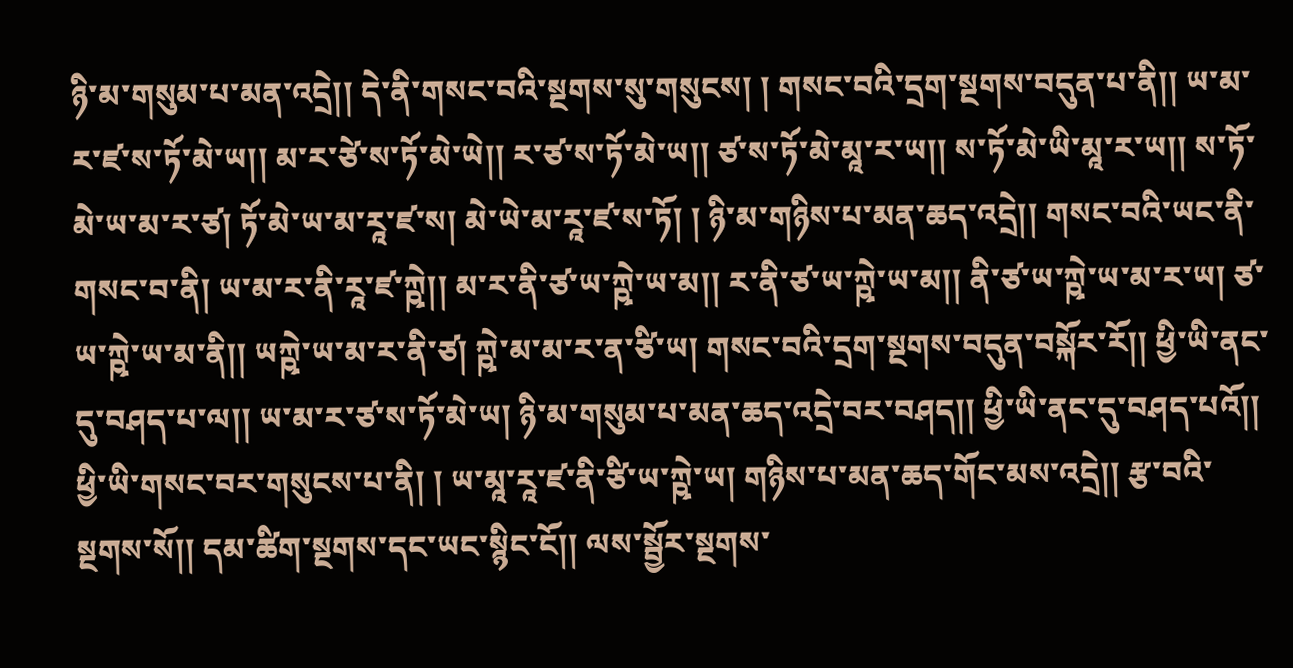ཉི་མ་གསུམ་པ་མན་འདྲེ།། དེ་ནི་གསང་བའི་སྔགས་སུ་གསུངས། ། གསང་བའི་དྲག་སྔགས་བདུན་པ་ནི།། ཡ་མ་ར་ཛ་ས་ཏོ་མེ་ཡ།། མ་ར་ཙེ་ས་ཏོ་མེ་ཡེ།། ར་ཙ་ས་ཏོ་མེ་ཡ།། ཙ་ས་ཏོ་མེ་མཱ་ར་ཡ།། ས་ཏོ་མེ་ཡི་མཱ་ར་ཡ།། ས་ཏོ་མེ་ཡ་མ་ར་ཙ། ཏོ་མེ་ཡ་མ་རཱ་ཛ་ས། མེ་ཡེ་མ་རཱ་ཛ་ས་ཏོ། ། ཉི་མ་གཉིས་པ་མན་ཆད་འདྲེ།། གསང་བའི་ཡང་ནི་གསང་བ་ནི། ཡ་མ་ར་ནི་རཱ་ཛ་ཀྵེ།། མ་ར་ནི་ཙ་ཡ་ཀྵེ་ཡ་མ།། ར་ནི་ཙ་ཡ་ཀྵེ་ཡ་མ།། ནི་ཙ་ཡ་ཀྵེ་ཡ་མ་ར་ཡ། ཙ་ཡ་ཀྵེ་ཡ་མ་ནི།། ཡཀྵེ་ཡ་མ་ར་ནི་ཙ། ཀྵེ་མ་མ་ར་ན་ཙི་ཡ། གསང་བའི་དྲག་སྔགས་བདུན་བསྐོར་རོ།། ཕྱི་ཡི་ནང་དུ་བཤད་པ་ལ།། ཡ་མ་ར་ཙ་ས་ཏོ་མེ་ཡ། ཉི་མ་གསུམ་པ་མན་ཆད་འདྲེ་བར་བཤད།། ཕྱི་ཡི་ནང་དུ་བཤད་པའོ།། ཕྱི་ཡི་གསང་བར་གསུངས་པ་ནི། ། ཡ་མཱ་རཱ་ཛ་ནི་ཙི་ཡ་ཀྵེ་ཡ། གཉིས་པ་མན་ཆད་གོང་མས་འདྲེ།། རྩ་བའི་སྔགས་སོ།། དམ་ཚིག་སྔགས་དང་ཡང་སྙིང་ངོ།། ལས་སྦྱོར་སྔགས་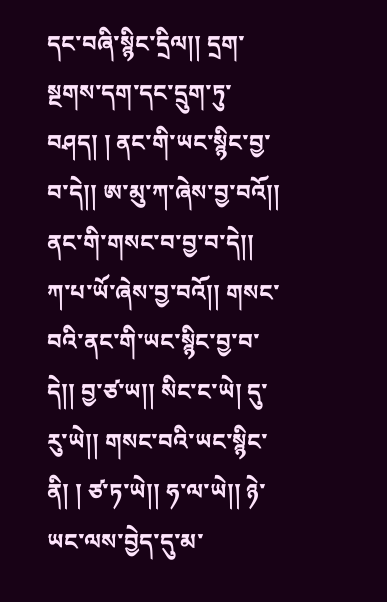དང་བཞི་སྙིང་དྲིལ།། དྲག་སྔགས་དག་དང་དྲུག་ཏུ་བཤད། ། ནང་གི་ཡང་སྙིང་བྱ་བ་དེ།། ཨ་མུ་ཀ་ཞེས་བྱ་བའོ།། ནང་གི་གསང་བ་བྱ་བ་དེ།། ཀ་པ་ཡོ་ཞེས་བྱ་བའོ།། གསང་བའི་ནང་གི་ཡང་སྙིང་བྱ་བ་དེ།། བྱ་ཙ་ཡ།། སིང་ང་ཡེ། དུ་རུ་ཡེ།། གསང་བའི་ཡང་སྙིང་ནི། ། ཙ་ཏ་ཡེ།། ཧ་ལ་ཡེ།། ཉེ་ཡང་ལས་བྱེད་དུ་མ་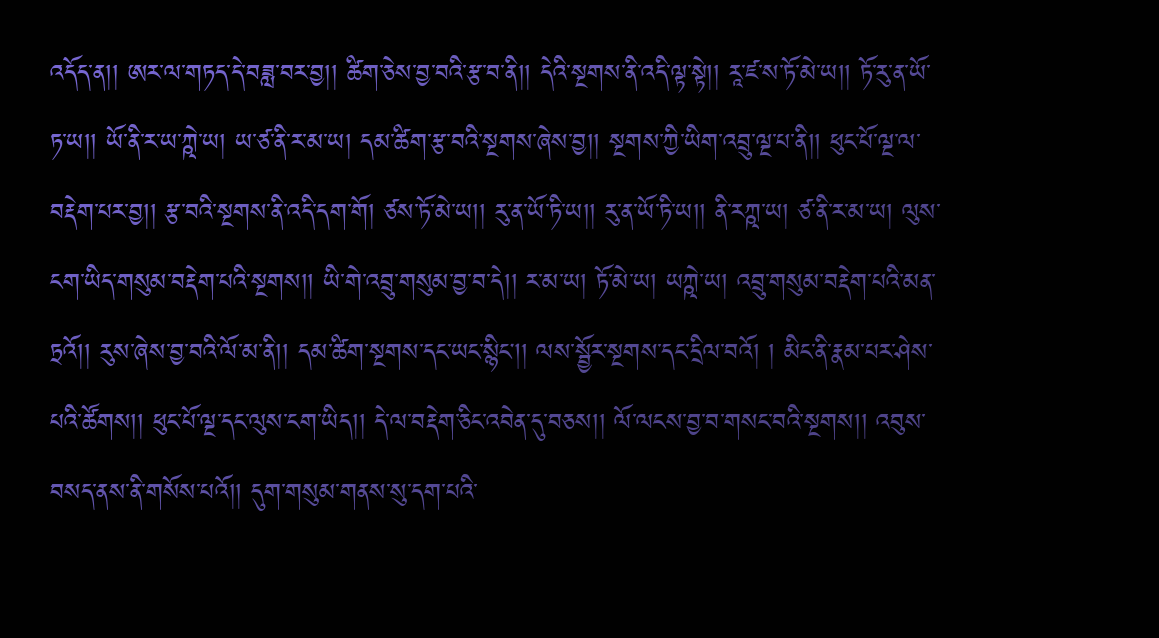འདོད་ན།། ཨར་ལ་གཏད་དེ་བཟླ་བར་བྱ།། ཚིག་ཅེས་བྱ་བའི་རྩ་བ་ནི།། དེའི་སྔགས་ནི་འདི་ལྟ་སྟེ།། རཱ་ཛ་ས་ཏོ་མེ་ཡ།། ཏོ་རུ་ན་ཡོ་ཏ་ཡ།། ཡོ་ནི་ར་ཡ་ཀྵེ་ཡ། ཡ་ཙ་ནི་ར་མ་ཡ། དམ་ཚིག་རྩ་བའི་སྔགས་ཞེས་བྱ།། སྔགས་ཀྱི་ཡིག་འབྲུ་ལྔ་པ་ནི།། ཕུང་པོ་ལྔ་ལ་བརྡེག་པར་བྱ།། རྩ་བའི་སྔགས་ནི་འདི་དག་གོ། ཙས་ཏོ་མེ་ཡ།། རུ་ན་ཡོ་ཏི་ཡ།། རུ་ན་ཡོ་ཏི་ཡ།། ནི་རཀྵ་ཡ། ཙ་ནི་ར་མ་ཡ། ལུས་ངག་ཡིད་གསུམ་བརྡེག་པའི་སྔགས།། ཡི་གེ་འབྲུ་གསུམ་བྱ་བ་དེ།། ར་མ་ཡ། ཏོ་མེ་ཡ། ཡཀྵེ་ཡ། འབྲུ་གསུམ་བརྡེག་པའི་མན་ཏྲའོ།། རུས་ཞེས་བྱ་བའི་ལོ་མ་ནི།། དམ་ཚིག་སྔགས་དང་ཡང་སྙིང།། ལས་སྦྱོར་སྔགས་དང་དྲིལ་བའོ། ། མིང་ནི་རྣམ་པར་ཤེས་པའི་ཚོགས།། ཕུང་པོ་ལྔ་དང་ལུས་ངག་ཡིད།། དེ་ལ་བརྡེག་ཅིང་འབེན་དུ་བཅས།། ལོ་ལངས་བྱ་བ་གསང་བའི་སྔགས།། འབུས་བསད་ནས་ནི་གསོས་པའོ།། དུག་གསུམ་གནས་སུ་དག་པའི་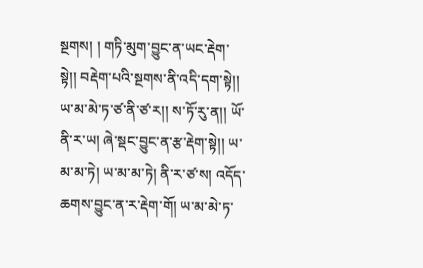སྔགས། ། གཏི་མུག་བྱུང་ན་ཡང་རྡེག་སྟེ།། བརྡེག་པའི་སྔགས་ནི་འདི་དག་སྟེ།། ཡ་མ་མེ་ཏ་ཙ་ནི་ཙ་ར།། ས་ཏོ་རུ་ན།། ཡོ་ནི་ར་ཡ། ཞེ་སྡང་བྱུང་ན་རྩ་རྡེག་སྟེ།། ཡ་མ་མ་ཏེ། ཡ་མ་མ་ཏེ། ནི་ར་ཙ་ས། འདོད་ཆགས་བྱུང་ན་ར་རྡེག་གོ། ཡ་མ་མེ་ཏ་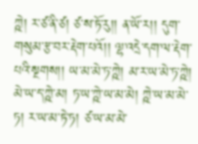ཀྵེ། ར་ཙ་ནི་ཙ། ཙ་ས་ཏོ་རུ།། ན་ཡོ་ར།། དུག་གསུམ་རྩ་བར་རྡེག་པའོ།། ལྷ་འདྲེ་དག་ལ་རྡེག་པའི་སྔགས།། ཡ་མ་མེ་ཏ་ཀྵེ། མ་ར་ཡ་མེ་ཏ་ཀྵེ། མེ་ཡ་ད་ཀྵེ་མ། ཏ་ཡ་ཀྵེ་ཡ་མ་མེ། ཀྵེ་ཡ་མ་མེ་ཏ། ར་ཡ་མ་ཏེ་ཏ། ཙ་ཡ་མ་མེ་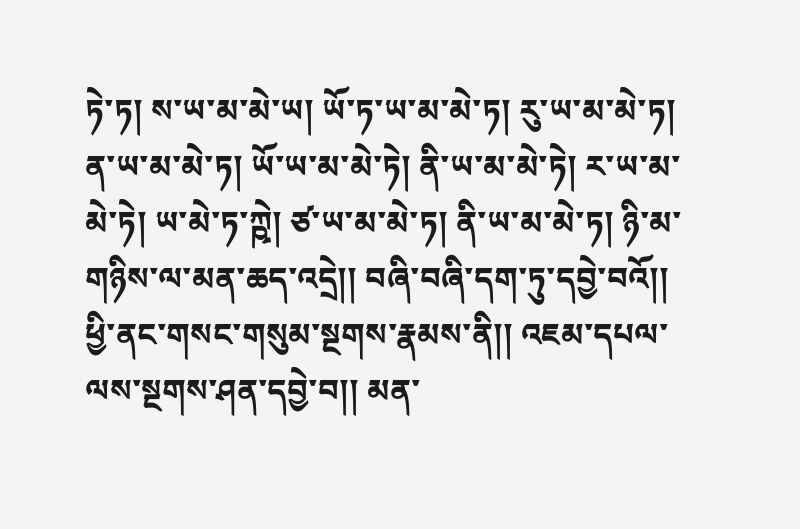ཏེ་ཏ། ས་ཡ་མ་མེ་ཡ། ཡོ་ཏ་ཡ་མ་མེ་ཏ། རུ་ཡ་མ་མེ་ཏ། ན་ཡ་མ་མེ་ཏ། ཡོ་ཡ་མ་མེ་ཏེ། ནི་ཡ་མ་མེ་ཏེ། ར་ཡ་མ་མེ་ཏེ། ཡ་མེ་ཏ་ཀྵེ། ཙ་ཡ་མ་མེ་ཏ། ནི་ཡ་མ་མེ་ཏ། ཉི་མ་གཉིས་ལ་མན་ཆད་འདྲེ།། བཞི་བཞི་དག་ཏུ་དབྱེ་བའོ།། ཕྱི་ནང་གསང་གསུམ་སྔགས་རྣམས་ནི།། འཇམ་དཔལ་ལས་སྔགས་ཤན་དབྱེ་བ།། མན་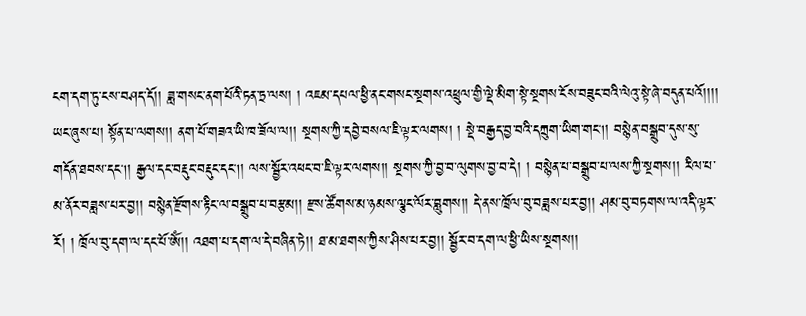ངག་དག་ཏུ་ངས་བཤད་དོ།། ཟླ་གསང་ནག་པོའི་ཏན་ཏྲ་ལས། ། འཇམ་དཔལ་ཕྱི་ནང་གསང་སྔགས་འཕྲུལ་གྱི་ལྡེ་མིག་སྟེ་སྔགས་ངོས་བཟུང་བའི་ལེའུ་སྟེ་ཞེ་བདུན་པའོ།།།། ཡང་ཞུས་པ། སྟོན་པ་ལགས།། ནག་པོ་གཟའ་ཡི་ཁ་ཟོལ་ལ།། སྔགས་ཀྱི་དབྱེ་བསལ་ཇི་ལྟར་ལགས། ། སྡེ་བརྒྱད་བྱ་བའི་དཀྲུག་ཡིག་གང།། བསྙེན་བསྒྲུབ་དུས་སུ་གདོན་ཐབས་དང།། རྒྱལ་དང་བརྡུང་བརྡུང་དང།། ལས་སྦྱོར་འཕང་བ་ཇི་ལྟར་ལགས།། སྔགས་ཀྱི་བྱ་བ་ལུགས་བྱ་བ་དེ། ། བསྙེན་པ་བསྒྲུབ་པ་ལས་ཀྱི་སྔགས།། རིལ་པ་མ་ནོར་བཟླས་པར་བྱ།། བསྙེན་རྫོགས་རྟིང་ལ་བསྒྲུབ་པ་བརྩམ།། རྫས་ཚོགས་མ་ཉམས་ལྕང་ལོར་བླུགས།། དེ་ནས་ཁྲོལ་བུ་བཟླས་པར་བྱ།། ཤམ་བུ་བཏགས་ལ་འདི་ལྟར་རོ། ། ཁྲོལ་བུ་དག་ལ་དང་པོ་ཨོཾ།། འཐག་པ་དག་ལ་དེ་བཞིན་ཏེ།། ཐ་མ་ཐགས་ཀྱིས་ཤིས་པར་བྱ།། སྦྱོར་བ་དག་ལ་ཕྱི་ཡིས་སྔགས།།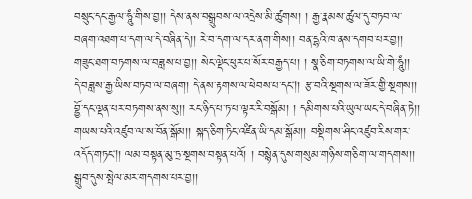བསྲུང་དང་རྒྱལ་ཧཱུཾ་གིས་བྱ།། དེས་ནས་བསྒྲུབས་ལ་འདྲེས་མི་ཚུགས། ། རྒྱ་རྣམས་ཚུལ་དུ་བཏབ་ལ་བཞག་འཐག་པ་དག་ལ་དེ་བཞིན་དེ།། རེ་བ་དག་ལ་དར་ནག་གིས།། བན་དྷའི་ཁ་ནས་དགབ་པར་བྱ།། གཟུང་ཐག་བཏགས་ལ་བཟླས་པ་བྱ།། སེང་ལྡེང་ཕུར་པ་སོར་བརྒྱད་པ། ། སྣ་ཅིག་བཏགས་ལ་ཡི་གེ་ཧཱུཾ།། དེ་བཟླས་རྒྱ་ཡིས་བཏབ་ལ་བཞག། དེ་ནས་རྟགས་ལ་ཕེབས་པ་དང།། རྩ་བའི་སྔགས་ལ་ཟོར་གྱི་སྔགས།། བྷྱོ་དང་ལྡན་པར་བཏགས་ནས་སུ།། རང་ཉིད་པ་ཏ་པ་ལྟར་རི་བསྒོམ། ། དམིགས་པའི་ཡུལ་ཡང་དེ་བཞིན་ཏེ།། གཡས་པའི་འཛུབ་ལ་ས་བོན་སྒོམ།། སྐད་ཅིག་ཏིང་འཛིན་ཡི་དམ་སྒོམ།། བསྡིགས་ཤིང་འཛུབ་རིས་གར་འདོད་གཏང།། ལམ་བསྟན་མུ་ཏྲ་སྔགས་བསྟན་པའོ། ། བསྙེན་དུས་གསུམ་གཉིས་གཅིག་ལ་གདགས།། སྒྲུབ་དུས་སྤེལ་མར་གདགས་པར་བྱ།།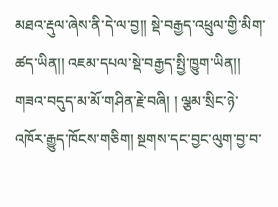མཐའ་རྡུལ་ཞེས་ནི་དེ་ལ་བྱ།། སྡེ་བརྒྱད་འཕྲུལ་གྱི་མིག་ཚད་ཡིན།། འཇམ་དཔལ་སྡེ་བརྒྱད་སྤྱི་ཁྱུག་ཡིན།། གཟའ་བདུད་མ་མོ་གཤིན་རྗེ་བཞི། ། ལྕམ་སྲིང་ཉེ་འཁོར་རྒྱུད་ཁོངས་གཅིག། སྔགས་དང་བྱང་ལུག་བྱ་བ་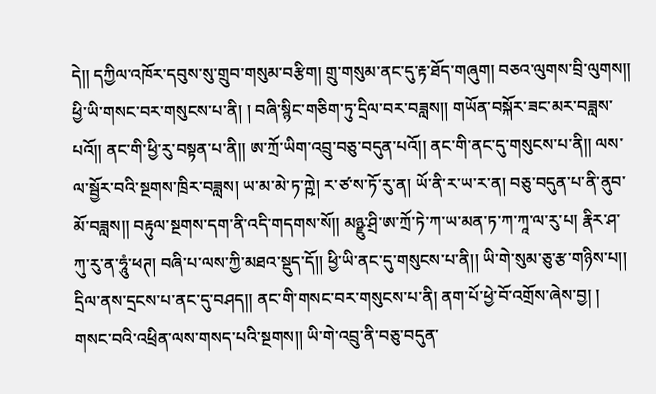དེ།། དཀྱིལ་འཁོར་དབུས་སུ་གྲུབ་གསུམ་བརྩིག། གྲུ་གསུམ་ནང་དུ་རྟ་ཐོད་གཞུག། བཅའ་ལུགས་བྲི་ལུགས།། ཕྱི་ཡི་གསང་བར་གསུངས་པ་ནི། ། བཞི་སྙིང་གཅིག་ཏུ་དྲིལ་བར་བཟླས།། གཡོན་བསྐོར་ཟང་མར་བཟླས་པའོ།། ནང་གི་ཕྱི་རུ་བསྟན་པ་ནི།། ཨ་ཀྲོ་ཡིག་འབྲུ་བཅུ་བདུན་པའོ།། ནང་གི་ནང་དུ་གསུངས་པ་ནི།། ལས་ལ་སྦྱོར་བའི་སྔགས་ཁྲིར་བཟླས། ཡ་མ་མེ་ཏ་ཀྵེ། ར་ཙ་ས་ཏོ་རུ་ན། ཡོ་ནི་ར་ཡ་ར་ན། བཅུ་བདུན་པ་ནི་ནུབ་མོ་བཟླས།། བརྟུལ་སྔགས་དག་ནི་འདི་གདགས་སོ།། མཉྫུ་ཤྲི་ཨ་ཀྲོ་ཏེ་ཀ་ཡ་མན་ཏ་ཀ་ཀཱ་ལ་རུ་པ། རྣིར་ཤ་ཀུ་རུ་ན་ཧཱུཾ་ཕཊ། བཞི་པ་ལས་ཀྱི་མཐའ་སྡུད་དོ།། ཕྱི་ཡི་ནང་དུ་གསུངས་པ་ནི།། ཡི་གེ་སུམ་ཅུ་རྩ་གཉིས་པ།། དྲིལ་ནས་དྲངས་པ་ནང་དུ་བཤད།། ནང་གི་གསང་བར་གསུངས་པ་ནི། ནག་པོ་ཕྱེ་བོ་འགྲོས་ཞེས་བྱ། ། གསང་བའི་འཕྲིན་ལས་གསད་པའི་སྔགས།། ཡི་གེ་འབྲུ་ནི་བཅུ་བདུན་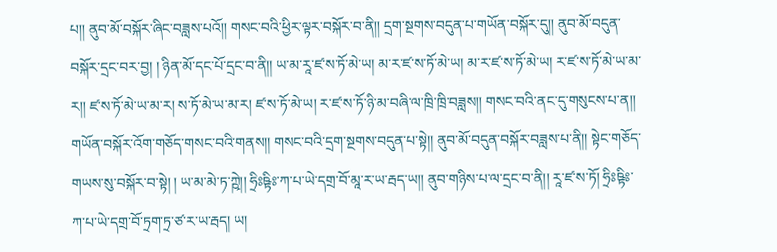པ།། ནུབ་མོ་བསྐོར་ཞིང་བཟླས་པའོ།། གསང་བའི་ཕྱིར་ལྟར་བསྐོར་བ་ནི།། དྲག་སྔགས་བདུན་པ་གཡོན་བསྐོར་དུ།། ནུབ་མོ་བདུན་བསྐོར་དྲང་བར་བྱ། ། ཉིན་མོ་དང་པོ་དྲང་བ་ནི།། ཡ་མ་རཱ་ཛ་ས་ཏོ་མེ་ཡ། མ་ར་ཛ་ས་ཏོ་མེ་ཡ། མ་ར་ཛ་ས་ཏོ་མེ་ཡ། ར་ཛ་ས་ཏོ་མེ་ཡ་མ་ར།། ཛ་ས་ཏོ་མེ་ཡ་མ་ར། ས་ཏོ་མེ་ཡ་མ་ར། ཛ་ས་ཏོ་མེ་ཡ། ར་ཛ་ས་ཏོ་ཉི་མ་བཞི་ལ་ཁྲི་ཁྲི་བཟླས།། གསང་བའི་ནང་དུ་གསུངས་པ་ན།། གཡོན་བསྐོར་འོག་གཅོད་གསང་བའི་གནས།། གསང་བའི་དྲག་སྔགས་བདུན་པ་སྟེ།། ནུབ་མོ་བདུན་བསྐོར་བཟླས་པ་ནི།། སྟེང་གཅོད་གཡས་སུ་བསྐོར་བ་སྟེ། ། ཡ་མ་མེ་ཏ་ཀྵེ།། ཧྲིཿཥྟིཿ་ཀ་པ་ཡེ་དགྲ་བོ་མཱ་ར་ཡ་རྦད་ཡ།། ནུབ་གཉིས་པ་ལ་དྲང་བ་ནི།། རཱ་ཛ་ས་ཏོ། ཧྲིཿཥྟིཿ་ཀ་པ་ཡེ་དགྲ་བོ་ཏྲག་ཏྲ་ཙ་ར་ཡ་རྦད། ཡ།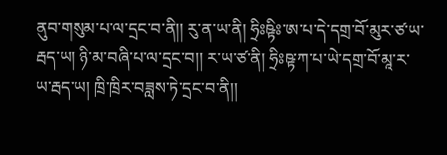ནུབ་གསུམ་པ་ལ་དྲང་བ་ནི།། རུ་ན་ཡ་ནི། ཧྲིཿཥྟིཿ་ཨ་པ་དེ་དགྲ་བོ་མུར་ཙ་ཡ་རྦད་ཡ། ཉི་མ་བཞི་པ་ལ་དྲང་བ།། ར་ཡ་ཙ་ནི། ཧྲིཿཥྟ་ཀ་པ་ཡེ་དགྲ་བོ་མཱ་ར་ཡ་རྦད་ཡ། ཁྲི་ཁྲིར་བཟླས་ཏེ་དྲང་བ་ནི།།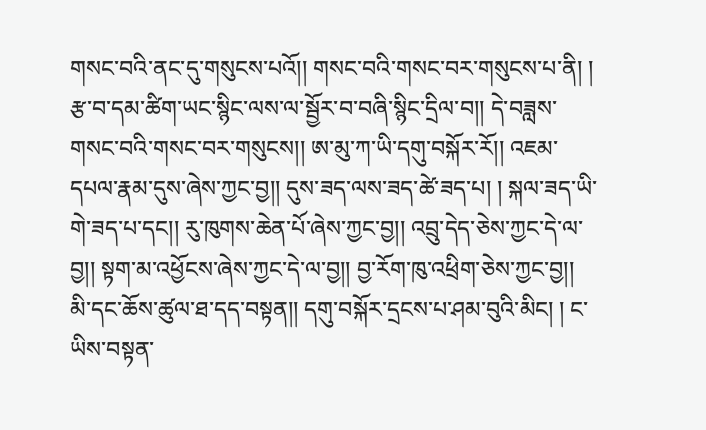གསང་བའི་ནང་དུ་གསུངས་པའོ།། གསང་བའི་གསང་བར་གསུངས་པ་ནི། ། རྩ་བ་དམ་ཚིག་ཡང་སྙིང་ལས་ལ་སྦྱོར་བ་བཞི་སྙིང་དྲིལ་བ།། དེ་བཟླས་གསང་བའི་གསང་བར་གསུངས།། ཨ་མུ་ཀ་ཡི་དགུ་བསྐོར་རོ།། འཇམ་དཔལ་རྣམ་དུས་ཞེས་ཀྱང་བྱ།། དུས་ཟད་ལས་ཟད་ཚེ་ཟད་པ། ། སྐལ་ཟད་ཡི་གེ་ཟད་པ་དང།། རུ་ཁུགས་ཆེན་པོ་ཞེས་ཀྱང་བྱ།། འབྲུ་དེད་ཅེས་ཀྱང་དེ་ལ་བྱ།། སྟག་མ་འཕྱོངས་ཞེས་ཀྱང་དེ་ལ་བྱ།། བྱ་རོག་ཁུ་འཕྲིག་ཅེས་ཀྱང་བྱ།། མི་དང་ཆོས་ཚུལ་ཐ་དད་བསྟན།། དགུ་བསྐོར་དྲངས་པ་ཤམ་བུའི་མིང། ། ང་ཡིས་བསྟན་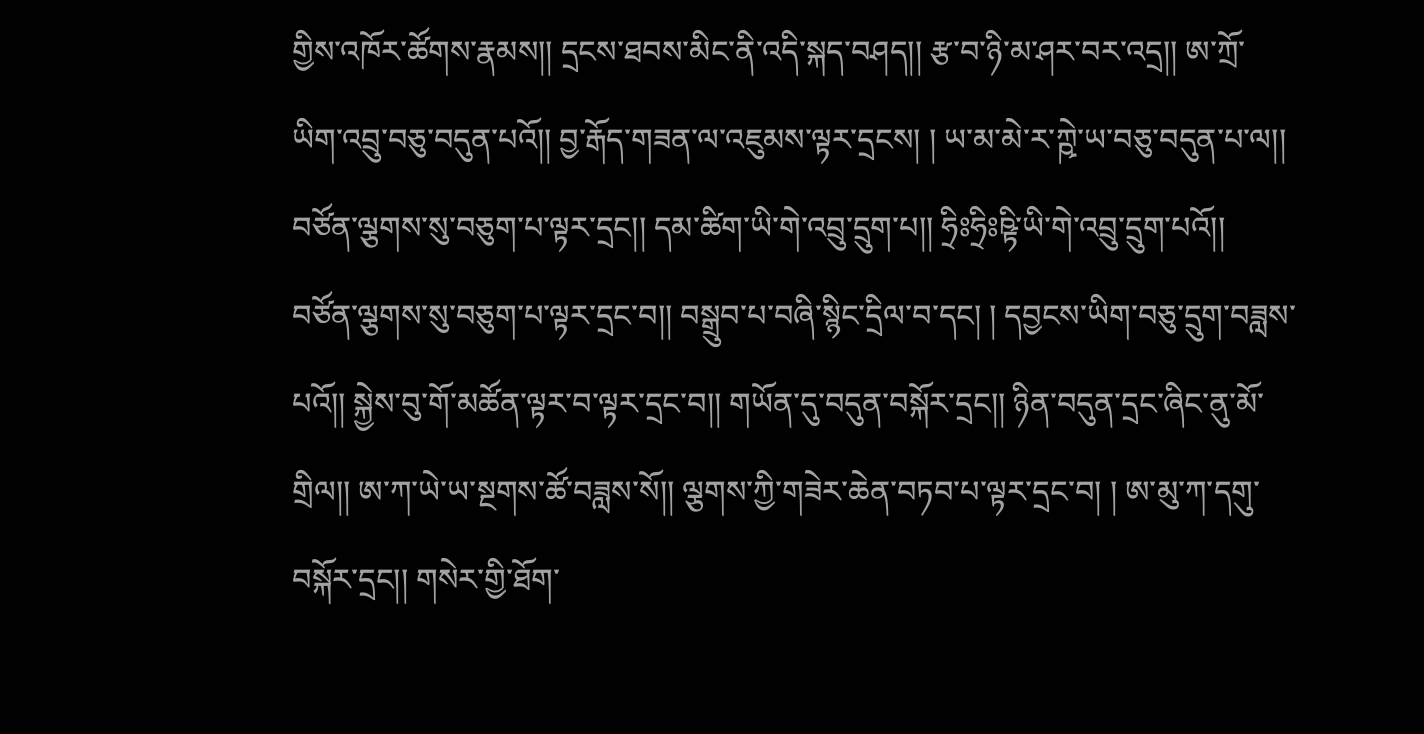གྱིས་འཁོར་ཚོགས་རྣམས།། དྲངས་ཐབས་མིང་ནི་འདི་སྐད་བཤད།། རྩ་བ་ཉི་མ་ཤར་བར་འདྲ།། ཨ་ཀྲོ་ཡིག་འབྲུ་བཅུ་བདུན་པའོ།། བྱ་རྒོད་གཟན་ལ་འཇུམས་ལྟར་དྲངས། ། ཡ་མ་མེ་ར་ཀྵེ་ཡ་བཅུ་བདུན་པ་ལ།། བཙོན་ལྕགས་སུ་བཅུག་པ་ལྟར་དྲང།། དམ་ཚིག་ཡི་གེ་འབྲུ་དྲུག་པ།། ཧྲིཿཧྲིཿཥྟི་ཡི་གེ་འབྲུ་དྲུག་པའོ།། བཙོན་ལྕགས་སུ་བཅུག་པ་ལྟར་དྲང་བ།། བསྒྲུབ་པ་བཞི་སྙིང་དྲིལ་བ་དང། ། དབྱངས་ཡིག་བཅུ་དྲུག་བཟླས་པའོ།། སྐྱེས་བུ་གོ་མཚོན་ལྟར་བ་ལྟར་དྲང་བ།། གཡོན་དུ་བདུན་བསྐོར་དྲང།། ཉིན་བདུན་དྲང་ཞིང་ནུ་མོ་གྲིལ།། ཨ་ཀ་ཡེ་ཡ་སྔགས་ཚོ་བཟླས་སོ།། ལྕགས་ཀྱི་གཟེར་ཆེན་བཏབ་པ་ལྟར་དྲང་བ། ། ཨ་མུ་ཀ་དགུ་བསྐོར་དྲང།། གསེར་གྱི་ཐོག་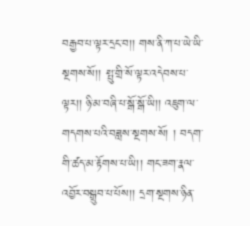བརྒྱབ་པ་ལྟར་དྲང་བ།། གས་ནི་ཀ་པ་ཡེ་ཡི་སྔགས་སོ།། སྤུ་གྲི་སོ་ལྟར་འདེབས་པ་ལྟར།། ཉི་མ་བཞི་པ་སྒོ་སྒོ་ཡི།། འཇུག་ལ་གདགས་པའི་བཟླས་སྔགས་སོ། ། བདག་གི་ཚད་མ་རྟོགས་པ་ཡི།། གང་ཟག་རྣལ་འབྱོར་བསྒྲུབ་པ་པོས།། དྲག་སྔགས་ཉིན་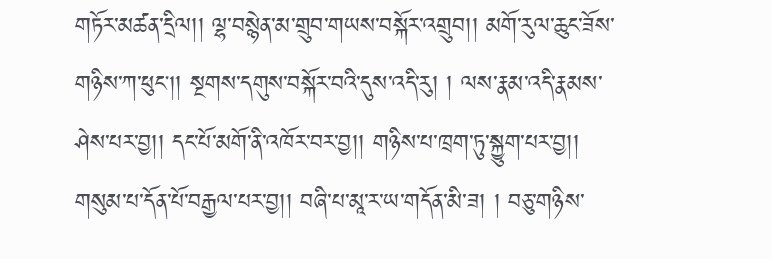གཏོར་མཚན་དྲིལ།། ལྷ་བསྙེན་མ་གྲུབ་གཡས་བསྐོར་འགྲུབ།། མགོ་རུལ་ཆུང་ཟོས་གཉིས་ཀ་ཕུང།། སྔགས་དགུས་བསྐོར་བའི་དུས་འདི་རུ། ། ལས་རྣམ་འདི་རྣམས་ཤེས་པར་བྱ།། དང་པོ་མགོ་ནི་འཁོར་བར་བྱ།། གཉིས་པ་ཁྲག་ཏུ་སྐྱུག་པར་བྱ།། གསུམ་པ་དོན་པོ་བརྒྱལ་པར་བྱ།། བཞི་པ་མཱ་ར་ཡ་གདོན་མི་ཟ། ། བཅུ་གཉིས་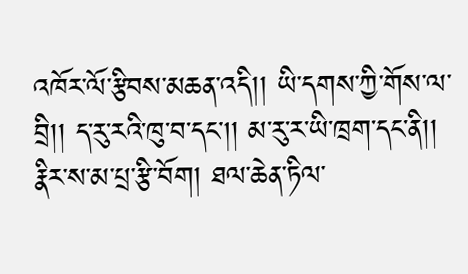འཁོར་ལོ་རྩིབས་མཆན་འདི།། ཡི་དགས་ཀྱི་གོས་ལ་བྲི།། ད་རུ་རའི་ཁུ་བ་དང།། མ་རུ་ར་ཡི་ཁྲག་དང་ནི།། རྣིར་ས་མ་པྲ་རྩི་བོག། ཐལ་ཆེན་ཏིལ་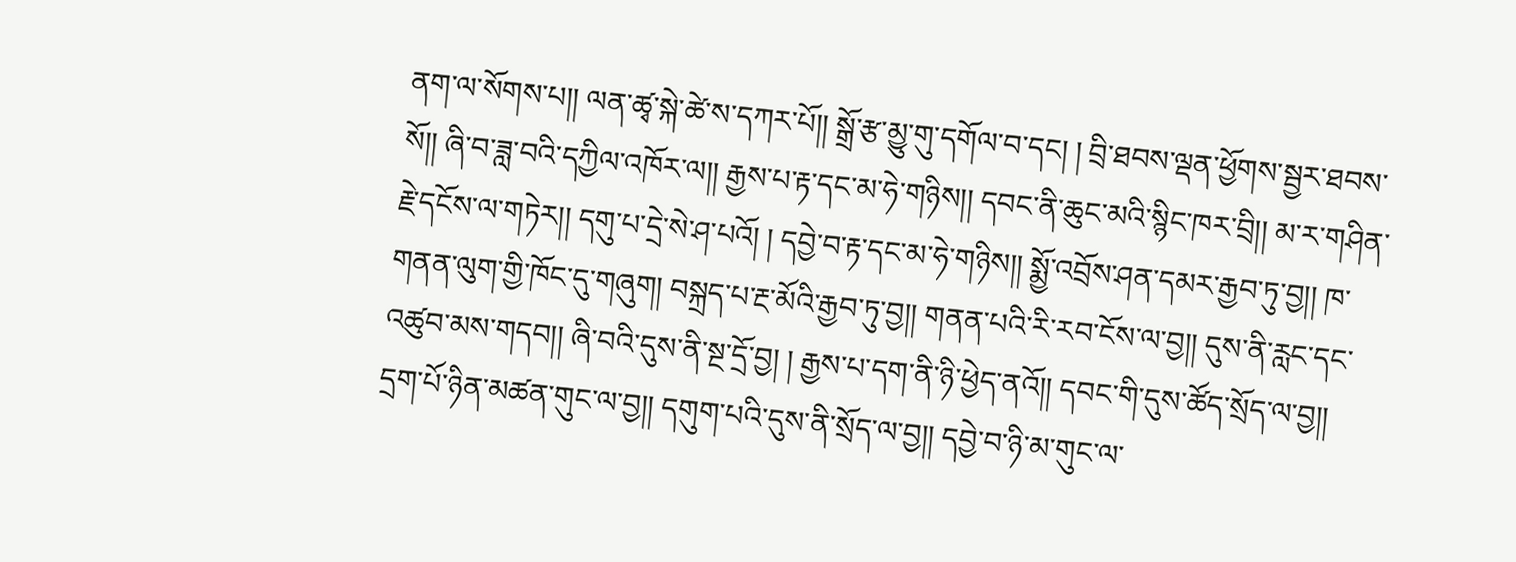ནག་ལ་སོགས་པ།། ལན་ཚྭ་སྐེ་ཚེ་ས་དཀར་པོ།། སྒྲོ་རྩ་མྱུ་གུ་དགོལ་བ་དང། ། བྲི་ཐབས་ལྡན་ཕྱོགས་སྦྱར་ཐབས་སོ།། ཞི་བ་ཟླ་བའི་དཀྱིལ་འཁོར་ལ།། རྒྱས་པ་རྟ་དང་མ་ཧེ་གཉིས།། དབང་ནི་ཆུང་མའི་སྙིང་ཁར་བྲི།། མ་ར་གཤིན་རྗེ་དངོས་ལ་གཏེར།། དགུ་པ་དྲེ་སེ་ཤ་པའོ། ། དབྱེ་བ་རྟ་དང་མ་ཧེ་གཉིས།། སྨྱོ་འབྲོས་ཤན་དམར་རྒྱབ་ཏུ་བྱ།། ཁ་གནན་ལུག་གྱི་ཁོང་དུ་གཞུག། བསྐྲད་པ་རྔ་མོའི་རྒྱབ་ཏུ་བྱ།། གནན་པའི་རི་རབ་ངོས་ལ་བྱ།། དུས་ནི་རླང་དང་འཚུབ་མས་གདབ།། ཞི་བའི་དུས་ནི་སྔ་དྲོ་བྱ། ། རྒྱས་པ་དག་ནི་ཉི་ཕྱེད་ནའོ།། དབང་གི་དུས་ཚོད་སྲོད་ལ་བྱ།། དྲག་པོ་ཉིན་མཚན་གུང་ལ་བྱ།། དགུག་པའི་དུས་ནི་སྲོད་ལ་བྱ།། དབྱེ་བ་ཉི་མ་གུང་ལ་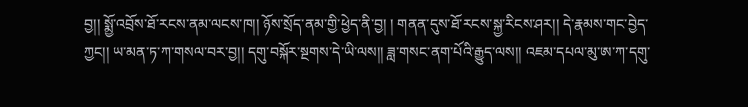བྱ།། སྨྱོ་འབྲོས་ཐོ་རངས་ནམ་ལངས་ཁ།། ཉོས་སྲོད་ནམ་གྱི་ཕྱེད་ནི་བྱ། ། གནན་དུས་ཐོ་རངས་སྐྱ་རིངས་ཤར།། དེ་རྣམས་གང་བྱེད་ཀྱང།། ཡ་མན་ཏ་ཀ་གསལ་བར་བྱ།། དགུ་བསྐོར་སྔགས་དེ་ཡི་ལས།། ཟླ་གསང་ནག་པོའི་རྒྱུད་ལས།། འཇམ་དཔལ་མུ་ཨ་ཀ་དགུ་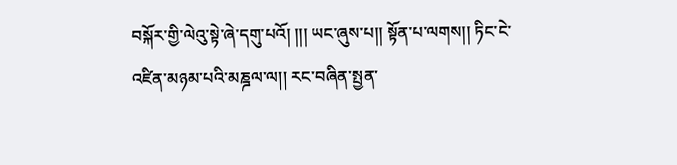བསྐོར་གྱི་ལེའུ་སྟེ་ཞེ་དགུ་པའོ། །།། ཡང་ཞུས་པ།། སྟོན་པ་ལགས།། ཏིང་ངེ་འཛིན་མཉམ་པའི་མཎྜལ་ལ།། རང་བཞིན་སྤྱན་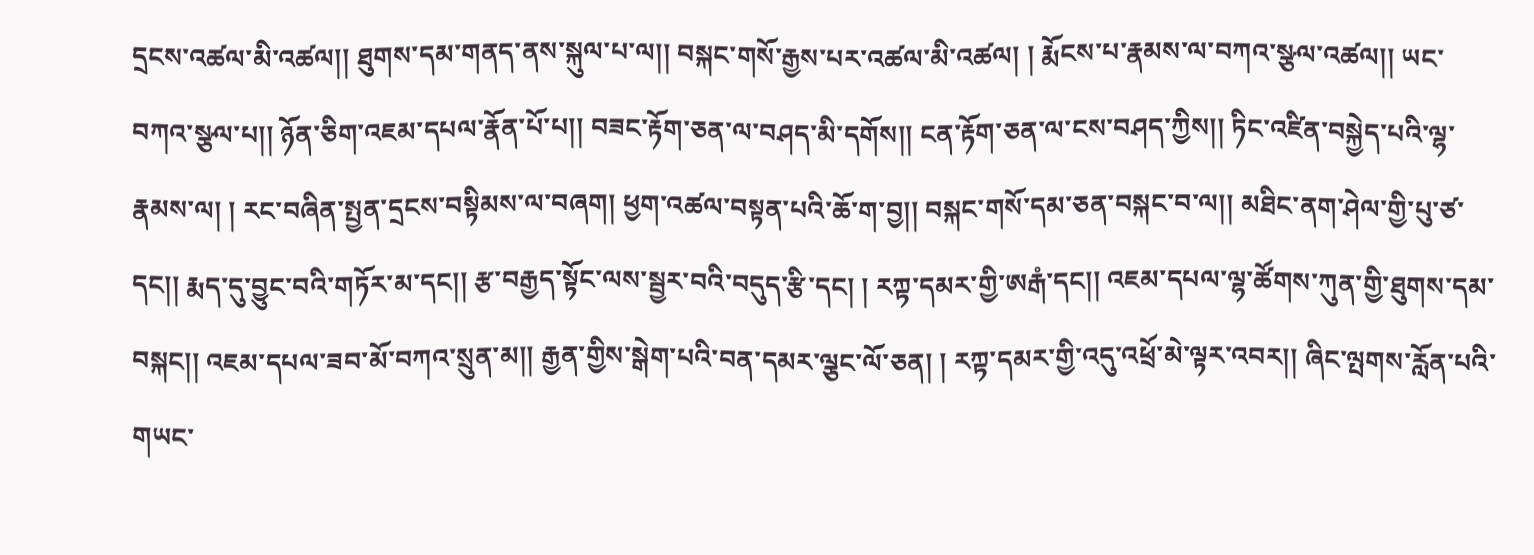དྲངས་འཚལ་མི་འཚལ།། ཐུགས་དམ་གནད་ནས་སྐུལ་པ་ལ།། བསྐང་གསོ་རྒྱས་པར་འཚལ་མི་འཚལ། ། རྨོངས་པ་རྣམས་ལ་བཀའ་སྩལ་འཚལ།། ཡང་བཀའ་སྩལ་པ།། ཉོན་ཅིག་འཇམ་དཔལ་རྣོན་པོ་པ།། བཟང་རྟོག་ཅན་ལ་བཤད་མི་དགོས།། ངན་རྟོག་ཅན་ལ་ངས་བཤད་ཀྱིས།། ཏིང་འཛིན་བསྐྱེད་པའི་ལྷ་རྣམས་ལ། ། རང་བཞིན་སྤྱན་དྲངས་བསྟིམས་ལ་བཞག། ཕྱག་འཚལ་བསྟན་པའི་ཆོ་ག་བྱ།། བསྐང་གསོ་དམ་ཅན་བསྐང་བ་ལ།། མཐིང་ནག་ཤེལ་གྱི་པུ་ཙ་དང།། རྨད་དུ་བྱུང་བའི་གཏོར་མ་དང།། རྩ་བརྒྱད་སྟོང་ལས་སྦྱར་བའི་བདུད་རྩི་དང། ། རཀྟ་དམར་གྱི་ཨརྒཾ་དང།། འཇམ་དཔལ་ལྷ་ཚོགས་ཀུན་གྱི་ཐུགས་དམ་བསྐང།། འཇམ་དཔལ་ཟབ་མོ་བཀའ་སྲུན་མ།། རྒྱན་གྱིས་སྒེག་པའི་བན་དམར་ལྕང་ལོ་ཅན། ། རཀྟ་དམར་གྱི་འདུ་འཕྲོ་མེ་ལྟར་འབར།། ཞིང་ལྤགས་རློན་པའི་གཡང་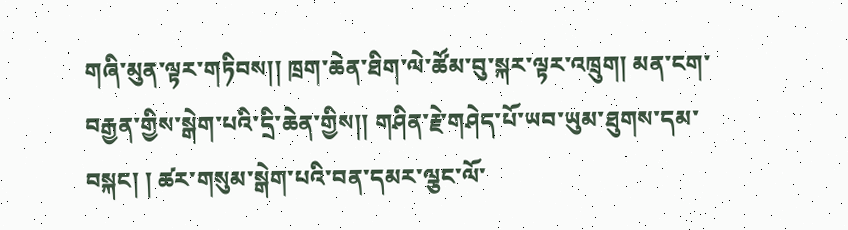གཞི་མུན་ལྟར་གཏིབས།། ཁྲག་ཆེན་ཐིག་ལེ་ཚོམ་བུ་སྐར་ལྟར་འཁྲུག། མན་ངག་བརྒྱན་གྱིས་སྒེག་པའི་དྲི་ཆེན་གྱིས།། གཤིན་རྗེ་གཤེད་པོ་ཡབ་ཡུམ་ཐུགས་དམ་བསྐང། ། ཚར་གསུམ་སྒེག་པའི་བན་དམར་ལྕང་ལོ་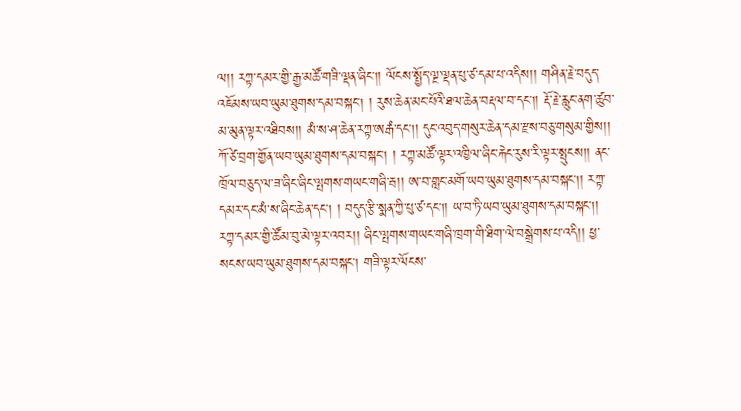ལ།། རཀྟ་དམར་གྱི་རྒྱ་མཚོ་གཟི་ལྡན་ཞིང།། ལོངས་སྤྱོད་ལྔ་ལྡན་པུ་ཙ་དམ་པ་འདིས།། གཤིན་རྗེ་བདུད་འཇོམས་ཡབ་ཡུམ་ཐུགས་དམ་བསྐང། ། རུས་ཆེན་མང་པོའི་ཐལ་ཆེན་བརྡལ་བ་དང།། རྡོ་རྗེ་རླུང་ནག་ཚུབ་མ་མུན་ལྟར་འཐིབས།། མཾ་ས་ཤ་ཆེན་རཀྟ་ཨརྒཾ་དང།། དུང་འབུད་གསུར་ཆེན་དམ་རྫས་བཅུ་གསུམ་གྱིས།། ཀོ་ཙེ་བྲག་གྱོན་ཡབ་ཡུམ་ཐུགས་དམ་བསྐང། ། རཀྟ་མཚོ་ལྟར་འཁྱིལ་ཞིང་རྐེང་རུས་རི་ལྟར་སྤུངས།། ནང་ཁྲོལ་བཅུད་ལ་ཟ་ཞིང་ཞིང་ལྤགས་གཡང་གཞི་རྦ།། ཨ་བ་གླང་མགོ་ཡབ་ཡུམ་ཐུགས་དམ་བསྐང།། རཀྟ་དམར་དང་མཾ་ས་ཞིང་ཆེན་དང། ། བདུད་རྩི་སྨན་ཀྱི་པུ་ཙ་དང།། ཡ་བ་ཏི་ཡབ་ཡུམ་ཐུགས་དམ་བསྐང།། རཀྟ་དམར་གྱི་ཚོམ་བུ་མེ་ལྟར་འབར།། ཞིང་ལྤགས་གཡང་གཞི་ཁྲག་གི་ཐིག་ལེ་བསྒྲེགས་པ་འདི།། ཕྱ་སངས་ཡབ་ཡུམ་ཐུགས་དམ་བསྐང། གཟི་ལྟར་ལོངས་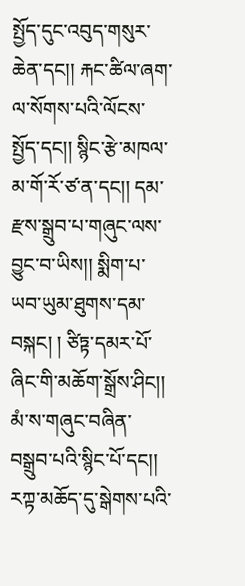སྤྱོད་དུང་འབུད་གསུར་ཆེན་དང།། རྐང་ཚིལ་ཞག་ལ་སོགས་པའི་ལོངས་སྤྱོད་དང།། སྙིང་རྩེ་མཁལ་མ་གོ་རོ་ཙ་ན་དང།། དམ་རྫས་སྒྲུབ་པ་གཞུང་ལས་བྱུང་བ་ཡིས།། སྨིག་པ་ཡབ་ཡུམ་ཐུགས་དམ་བསྐང། ། ཙིཏྟ་དམར་པོ་ཞིང་གི་མཆོག་སྒྲོས་ཤིང།། མཾ་ས་གཞུང་བཞིན་བསྒྲུབ་པའི་སྙིང་པོ་དང།། རཀྟ་མཆོད་དུ་སྒེགས་པའི་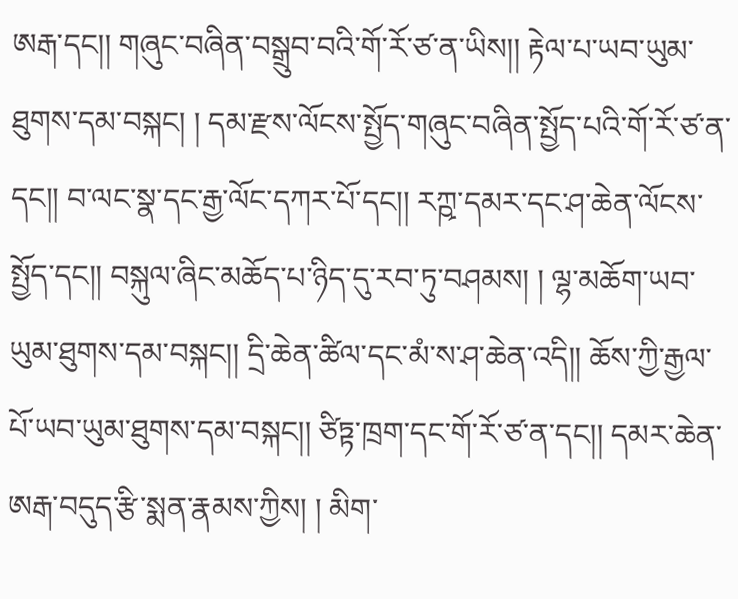ཨརྒ་དང།། གཞུང་བཞིན་བསྒྲུབ་བའི་གོ་རོ་ཙ་ན་ཡིས།། རྟེལ་པ་ཡབ་ཡུམ་ཐུགས་དམ་བསྐང། ། དམ་རྫས་ལོངས་སྤྱོད་གཞུང་བཞིན་སྤྱོད་པའི་གོ་རོ་ཙ་ན་དང།། བ་ལང་སྣ་དང་རྒྱ་ལོང་དཀར་པོ་དང།། རཀྵ་དམར་དང་ཤ་ཆེན་ལོངས་སྤྱོད་དང།། བསྐུལ་ཞིང་མཆོད་པ་ཉིད་དུ་རབ་ཏུ་བཤམས། ། ལྷ་མཆོག་ཡབ་ཡུམ་ཐུགས་དམ་བསྐང།། དྲི་ཆེན་ཚིལ་དང་མཾ་ས་ཤ་ཆེན་འདི།། ཆོས་ཀྱི་རྒྱལ་པོ་ཡབ་ཡུམ་ཐུགས་དམ་བསྐང།། ཙིཏྟ་ཁྲག་དང་གོ་རོ་ཙ་ན་དང།། དམར་ཆེན་ཨརྒ་བདུད་རྩི་སྨན་རྣམས་ཀྱིས། ། མིག་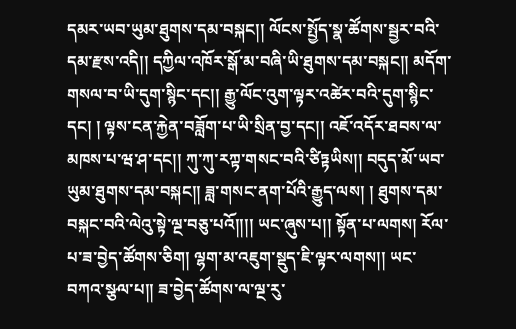དམར་ཡབ་ཡུམ་ཐུགས་དམ་བསྐང།། ལོངས་སྤྱོད་སྣ་ཚོགས་སྦྱར་བའི་དམ་རྫས་འདི།། དཀྱིལ་འཁོར་སྒོ་མ་བཞི་ཡི་ཐུགས་དམ་བསྐང།། མདོག་གསལ་བ་ཡི་དུག་སྙིང་དང།། རྒྱུ་ལོང་འུག་ལྟར་འཚེར་བའི་དུག་སྙིང་དང། ། ལྟས་ངན་རྐྱེན་བཟློག་པ་ཡི་སྲིན་བྱ་དང།། འཇོ་འདོར་ཐབས་ལ་མཁས་པ་ཝ་ཤ་དང།། ཀུ་ཀུ་རཀྟ་གསང་བའི་ཙིཏྟཡིས།། བདུད་མོ་ཡབ་ཡུམ་ཐུགས་དམ་བསྐང།། ཟླ་གསང་ནག་པོའི་རྒྱུད་ལས། ། ཐུགས་དམ་བསྐང་བའི་ལེའུ་སྟེ་ལྔ་བཅུ་པའོ།།།། ཡང་ཞུས་པ།། སྟོན་པ་ལགས། རོལ་པ་ཟ་བྱེད་ཚོགས་ཅིག། ལྷག་མ་འཇུག་སྡུད་ཇི་ལྟར་ལགས།། ཡང་བཀའ་སྩལ་པ།། ཟ་བྱེད་ཚོགས་ལ་ལྔ་རུ་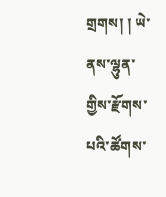གྲགས། ། ཡེ་ནས་ལྷུན་གྱིས་རྫོགས་པའི་ཚོགས་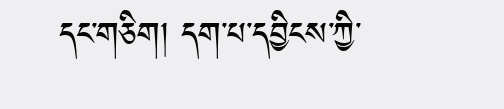དང་གཅིག། དག་པ་དབྱིངས་ཀྱི་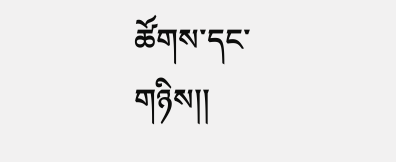ཚོགས་དང་གཉིས།།